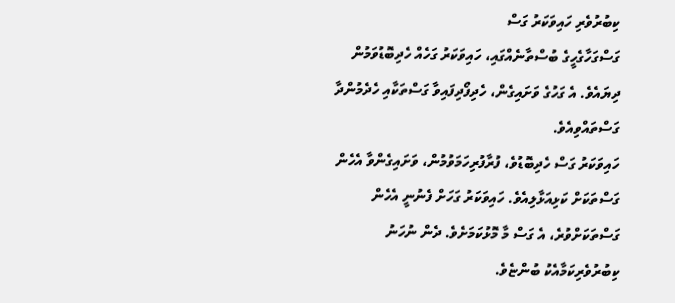ކިބުރުވެރި ހައިވަކަރު ގަސް
ގަސްގަހާގެހީގެ ބުސްތާނެއްގައި، ހައިވަކަރު ގަހެއް ހެދިބޮޑުވަމުން ދިޔައެވެ. އެ ގަހުގެ ވަށައިގެން، ހެދިފޯދިފައިވާ ގަސްތަކާއި ހެދެމުންދާ ގަސްތައްވިއެވެ.
ހައިވަކަރު ގަސް ހެދިބޮޑުވެ، ފުރާފުރިހަމަވުމުން، ވަށައިގެންވާ އެހެން ގަސްތަކަށް ކަޅިއަޅާލިއެވެ. ހައިވަކަރު ގަހަށް ފެނުނީ އެހެން ގަސްތަކަށްވުރެ، އެ ގަސް މާ މޮޅުކަމަށެވެ. ދެން ނުހަނު ކިބުރުވެރިކަމާއެކު ބުންޏެވެ.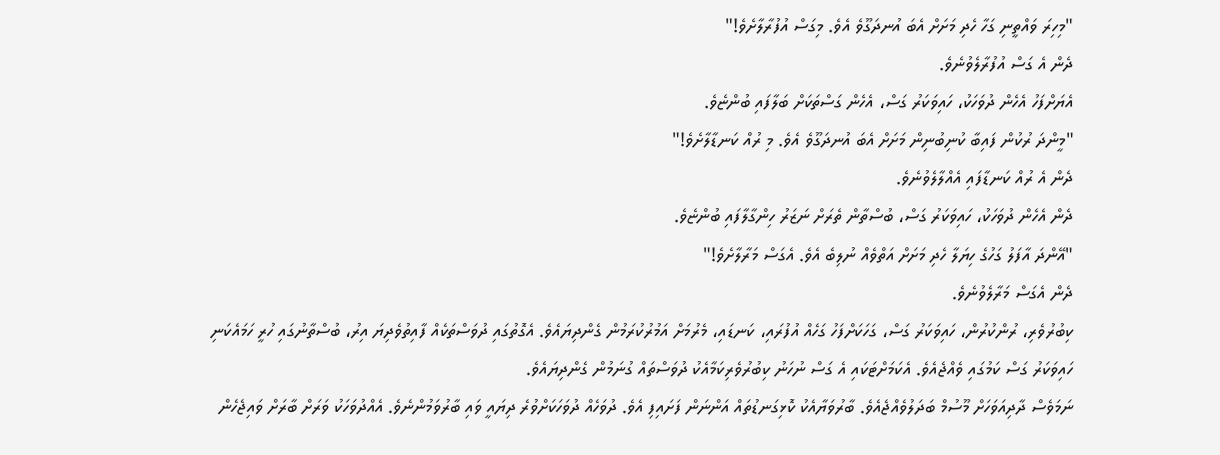"މިހިރަ ވައްތީނި ގަހާ ހެދި މަށަށް އެބަ އުނދަގޫވެ އެވެ. މިގަސް އުފުރާލާށެވެ!"
ދެން އެ ގަސް އުފުރާލެވުނެވެ.
އެޔަށްފަހު އެހެން ދުވަހަކު، ހައިވަކަރު ގަސް، އެހެން ގަސްތަކަށް ބަލާފައި ބުންޏެވެ.
"މީންދަ ރުކުން ފައިބާ ކުނިބުނިން މަށަށް އެބަ އުނދަގޫވެ އެވެ. މި ރުއް ކަނޑާލާށެވެ!"
ދެން އެ ރުއް ކަނޑާފައި އެއްލާލެވުނެވެ.
ދެން އެހެން ދުވަހަކު، ހައިވަކަރު ގަސް، ބުސްތާން ތެރަށް ނަޒަރު ހިންގާލާފައި ބުންޏެވެ.
"އޭންދަ އާފަލު ގަހުގެ ހިޔަލާ ހެދި މަށަށް އަތްވެއް ނުލިބެ އެވެ. އެގަސް މަރާލާށެވެ!"
ދެން އެގަސް މަރާލެވުނެވެ.
ކިބުރުވެރި، ރުންކުރުން، ހައިވަކަރު ގަސް، ގަހަކަށްފަހު ގަހެއް އުފުރައި، ކަނޑައި، މެރުމަށް އަމުރުކުރަމުން ގެންދިޔައެވެ. އެގޮތުގައި ދުވަސްތަކެއް ފާއިތުވެދިޔަ އިރު، ބުސްތާނުގައި ހުރީ ހަމައެކަނި ހައިވަކަރު ގަސް ކަމުގައި ވެއްޖެއެވެ. އެކަމަށްޓަކައި އެ ގަސް ނުހަނު ކިބުރުވެރިކަމާއެކު ދުވަސްތައް ގުނަމުން ގެންދިޔައެވެ.
ނަމަވެސް ދާދިއަވަހަށް މޫސުމް ބަދަލުވެއްޖެއެވެ. ބާރުވަޔާއެކު ކޮޅިގަނޑުތައް އަންނަން ފަށައިފި އެވެ. ދުވަހެއް ދުވަހަކަށްވުރެ ދިޔައީ ވައި ބާރުވަމުންނެވެ. އެއްދުވަހަކު ވަރަށް ބާރަށް ވައިޖެހެން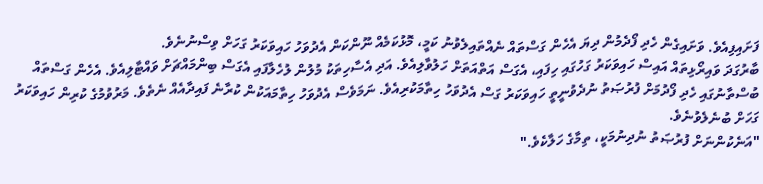ފަށައިފިއެވެ. ވަށައިގެން ހެދި ފޯދެމުން ދިޔަ އެހެން ގަސްތައް ނެއްތައިލެވުނު ކަމީ، މޮޅުކަމެއް ނޫންކަން އެދުވަހު ހައިވަކަރު ގަހަށް ވިސްނުނެވެ.
ބާރުގަދަ ވައިރޯޅިތައް އައިސް ހައިވަކަރު ގަހުގައި ހިފައި، އެގަސް އަތްއަތަށް ހަލުވާލިއެވެ. އަދި އެސާހިތަކު މުލުން ލުހެލާފައި އެގަސް ބިންމައްޗަށް ވައްޓާލިއެވެ. އެހެން ގަސްތައް ބުސްތާނުގައި ހެދި ފޯދުމަށް ފުރުޞަތު ނުދެވުނީތީ ހައިވަކަރު ގަސް އެދުވަހު ހިތާމަކުރިއެވެ. ނަމަވެސް އެދުވަހު ހިތާމައަކުން ކުރާނެ ފައިދާއެއް ނެތެވެ. މަރުވުމުގެ ކުރިން ހައިވަކަރު ގަހަށް ބުނެލެވުނެވެ.
"އަނެކުންނަށް ފުރުޞަތު ނުދިނުމަކީ، ތިމާގެ ހަލާކެވެ."